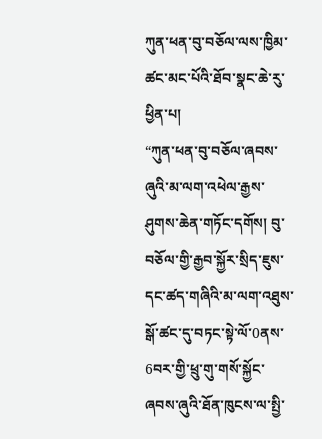ཀུན་ཕན་བུ་བཅོལ་ལས་ཁྱིམ་ཚང་མང་པོའི་ཐོབ་སྣང་ཆེ་རུ་ཕྱིན་པ།
“ཀུན་ཕན་བུ་བཅོལ་ཞབས་ཞུའི་མ་ལག་འཕེལ་རྒྱས་ཤུགས་ཆེན་གཏོང་དགོས། བུ་བཅོལ་གྱི་རྒྱབ་སྐྱོར་སྲིད་ཇུས་དང་ཚད་གཞིའི་མ་ལག་འཐུས་སྒོ་ཚང་དུ་བཏང་སྟེ་ལོ་0ནས་6བར་གྱི་ཕྲུ་གུ་གསོ་སྐྱོང་ཞབས་ཞུའི་ཐོན་ཁུངས་ལ་སྤྱི་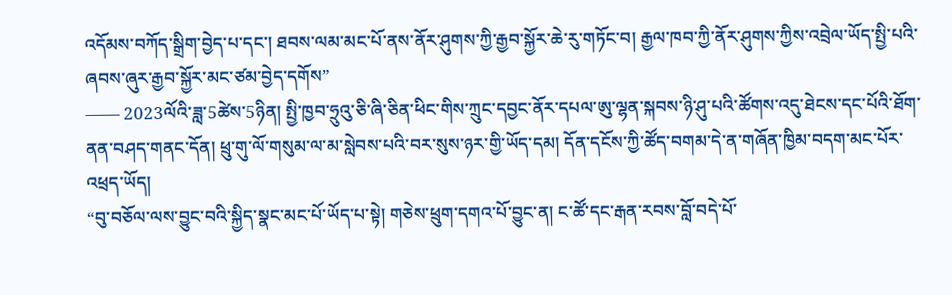འདོམས་བཀོད་སྒྲིག་བྱེད་པ་དང་། ཐབས་ལམ་མང་པོ་ནས་ནོར་ཤུགས་ཀྱི་རྒྱབ་སྐྱོར་ཆེ་རུ་གཏོང་བ། རྒྱལ་ཁབ་ཀྱི་ནོར་ཤུགས་ཀྱིས་འབྲེལ་ཡོད་སྤྱི་པའི་ཞབས་ཞུར་རྒྱབ་སྐྱོར་མང་ཙམ་བྱེད་དགོས”
—— 2023ལོའི་ཟླ་5ཚེས་5ཉིན། སྤྱི་ཁྱབ་ཧྲུའུ་ཅི་ཞི་ཅིན་ཕིང་གིས་ཀྲུང་དབྱང་ནོར་དཔལ་ཨུ་ལྷན་སྐབས་ཉི་ཤུ་པའི་ཚོགས་འདུ་ཐེངས་དང་པོའི་ཐོག་ནན་བཤད་གནང་དོན། ཕྲུ་གུ་ལོ་གསུམ་ལ་མ་སླེབས་པའི་བར་སུས་ཉར་གྱི་ཡོད་དམ། དོན་དངོས་ཀྱི་ཚོད་བགམ་དེ་ན་གཞོན་ཁྱིམ་བདག་མང་པོར་འཕྲད་ཡོད།
“བུ་བཅོལ་ལས་བྱུང་བའི་སྐྱིད་སྣང་མང་པོ་ཡོད་པ་སྟེ། གཅེས་ཕྲུག་དགའ་པོ་བྱུང་ན། ང་ཚོ་དང་རྒན་རབས་བློ་བདེ་པོ་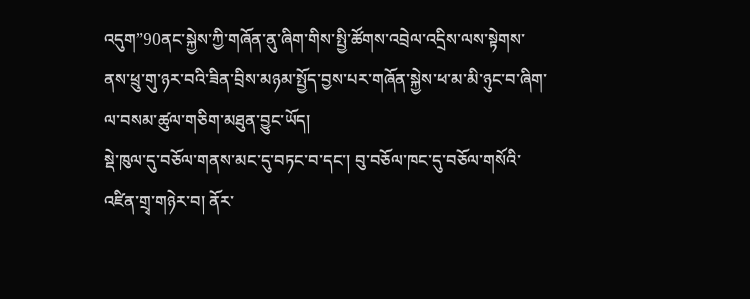འདུག”90ནང་སྐྱེས་ཀྱི་གཞོན་ནུ་ཞིག་གིས་སྤྱི་ཚོགས་འབྲེལ་འདྲིས་ལས་སྟེགས་ནས་ཕྲུ་གུ་ཉར་བའི་ཟིན་བྲིས་མཉམ་སྤྱོད་བྱས་པར་གཞོན་སྐྱེས་ཕ་མ་མི་ཉུང་བ་ཞིག་ལ་བསམ་ཚུལ་གཅིག་མཐུན་བྱུང་ཡོད།
སྡེ་ཁུལ་དུ་བཅོལ་གནས་མང་དུ་བཏང་བ་དང་། བུ་བཅོལ་ཁང་དུ་བཅོལ་གསོའི་འཛིན་གྲྭ་གཉེར་བ། ནོར་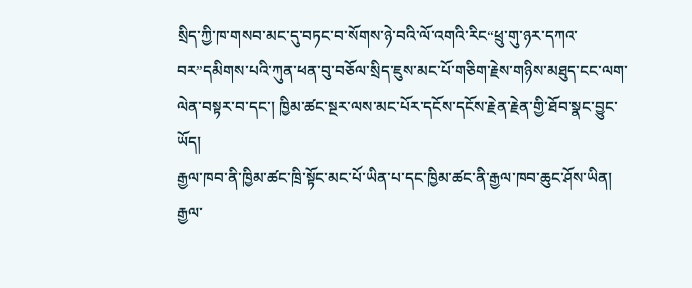སྲིད་ཀྱི་ཁ་གསབ་མང་དུ་བཏང་བ་སོགས་ཉེ་བའི་ལོ་འགའི་རིང“ཕྲུ་གུ་ཉར་དཀའ་བར”དམིགས་པའི་ཀུན་ཕན་བུ་བཅོལ་སྲིད་ཇུས་མང་པོ་གཅིག་རྗེས་གཉིས་མཐུད་ངང་ལག་ལེན་བསྟར་བ་དང་། ཁྱིམ་ཚང་སྔར་ལས་མང་པོར་དངོས་དངོས་རྗེན་རྗེན་གྱི་ཐོབ་སྣང་བྱུང་ཡོད།
རྒྱལ་ཁབ་ནི་ཁྱིམ་ཚང་ཁྲི་སྟོང་མང་པོ་ཡིན་པ་དང་ཁྱིམ་ཚང་ནི་རྒྱལ་ཁབ་ཆུང་ཤོས་ཡིན།
རྒྱལ་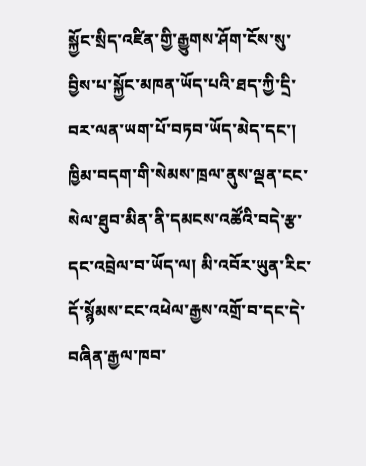སྐྱོང་སྲིད་འཛིན་གྱི་རྒྱུགས་ཤོག་ངོས་སུ་བྱིས་པ་སྐྱོང་མཁན་ཡོད་པའི་ཐད་ཀྱི་དྲི་བར་ལན་ཡག་པོ་བཏབ་ཡོད་མེད་དང་། ཁྱིམ་བདག་གི་སེམས་ཁྲལ་ནུས་ལྡན་ངང་སེལ་ཐུབ་མིན་ནི་དམངས་འཚོའི་བདེ་རྩ་དང་འབྲེལ་བ་ཡོད་ལ། མི་འབོར་ཡུན་རིང་དོ་སྙོམས་ངང་འཕེལ་རྒྱས་འགྲོ་བ་དང་དེ་བཞིན་རྒྱལ་ཁབ་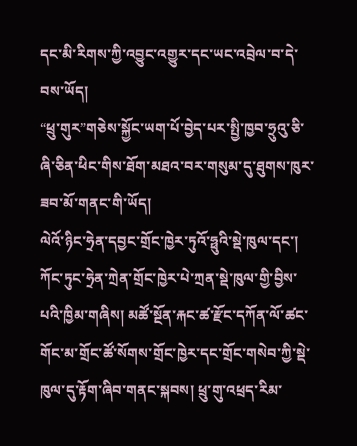དང་མི་རིགས་ཀྱི་འབྱུང་འགྱུར་དང་ཡང་འབྲེལ་བ་དེ་བས་ཡོད།
“ཕྲུ་གུར”གཅེས་སྐྱོང་ཡག་པོ་བྱེད་པར་སྤྱི་ཁྱབ་ཧྲུའུ་ཅི་ཞི་ཅིན་ཕིང་གིས་ཐོག་མཐའ་བར་གསུམ་དུ་ཐུགས་ཁུར་ཟབ་མོ་གནང་གི་ཡོད།
ལེའོ་ཉིང་ཧྲེན་དབྱང་གྲོང་ཁྱེར་ཏུའོ་ཧྥུའི་སྡེ་ཁུལ་དང་། ཀོང་ཏུང་ཧྲེན་ཀྲེན་གྲོང་ཁྱེར་པེ་ཀྲན་སྡེ་ཁུལ་གྱི་བྱིས་པའི་ཁྱིམ་གཞིས། མཚོ་སྔོན་རྐང་ཚ་རྫོང་དཀོན་ལོ་ཚང་གོང་མ་གྲོང་ཚོ་སོགས་གྲོང་ཁྱེར་དང་གྲོང་གསེབ་ཀྱི་སྡེ་ཁུལ་དུ་རྟོག་ཞིབ་གནང་སྐབས། ཕྲུ་གུ་འཕྲད་རིམ་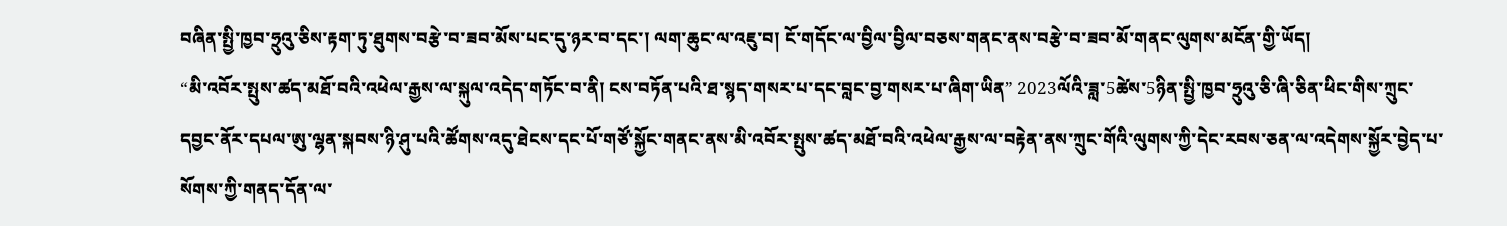བཞིན་སྤྱི་ཁྱབ་ཧྲུའུ་ཅིས་རྟག་ཏུ་ཐུགས་བརྩེ་བ་ཟབ་མོས་པང་དུ་ཉར་བ་དང་། ལག་ཆུང་ལ་འཇུ་བ། ངོ་གདོང་ལ་བྱིལ་བྱིལ་བཅས་གནང་ནས་བརྩེ་བ་ཟབ་མོ་གནང་ལུགས་མངོན་གྱི་ཡོད།
“མི་འབོར་སྤུས་ཚད་མཐོ་བའི་འཕེལ་རྒྱས་ལ་སྐུལ་འདེད་གཏོང་བ་ནི། ངས་བཏོན་པའི་ཐ་སྙད་གསར་པ་དང་བླང་བྱ་གསར་པ་ཞིག་ཡིན” 2023ལོའི་ཟླ་5ཚེས་5ཉིན་སྤྱི་ཁྱབ་ཧྲུའུ་ཅི་ཞི་ཅིན་ཕིང་གིས་ཀྲུང་དབྱང་ནོར་དཔལ་ཨུ་ལྷན་སྐབས་ཉི་ཤུ་པའི་ཚོགས་འདུ་ཐེངས་དང་པོ་གཙོ་སྐྱོང་གནང་ནས་མི་འབོར་སྤུས་ཚད་མཐོ་བའི་འཕེལ་རྒྱས་ལ་བརྟེན་ནས་ཀྲུང་གོའི་ལུགས་ཀྱི་དེང་རབས་ཅན་ལ་འདེགས་སྐྱོར་བྱེད་པ་སོགས་ཀྱི་གནད་དོན་ལ་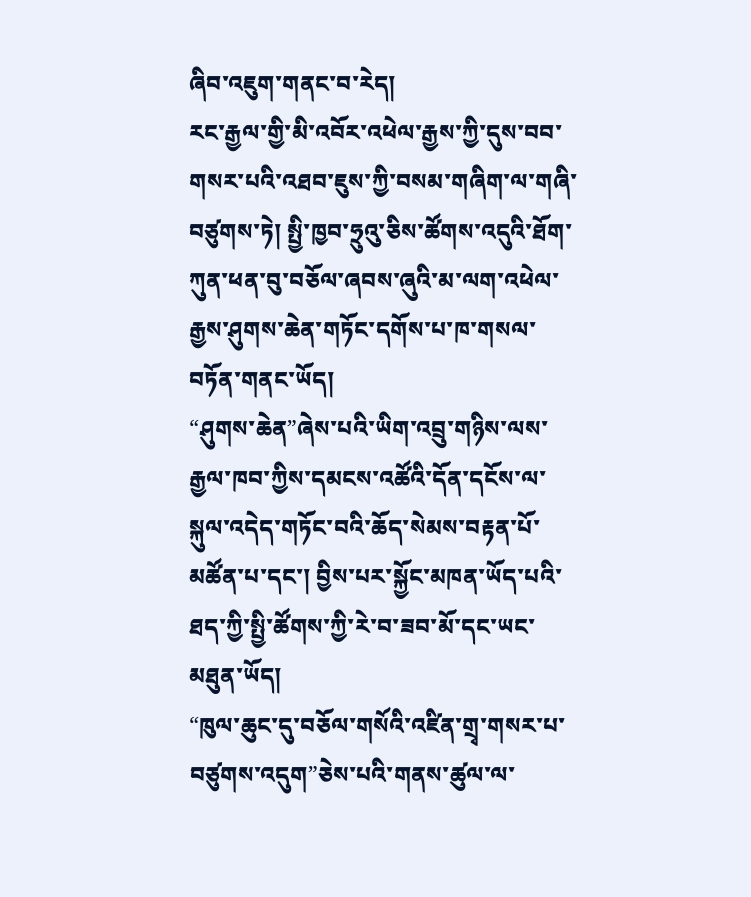ཞིབ་འཇུག་གནང་བ་རེད།
རང་རྒྱལ་གྱི་མི་འབོར་འཕེལ་རྒྱས་ཀྱི་དུས་བབ་གསར་པའི་འཐབ་ཇུས་ཀྱི་བསམ་གཞིག་ལ་གཞི་བཙུགས་ཏེ། སྤྱི་ཁྱབ་ཧྲུའུ་ཅིས་ཚོགས་འདུའི་ཐོག་ཀུན་ཕན་བུ་བཅོལ་ཞབས་ཞུའི་མ་ལག་འཕེལ་རྒྱས་ཤུགས་ཆེན་གཏོང་དགོས་པ་ཁ་གསལ་བཏོན་གནང་ཡོད།
“ཤུགས་ཆེན”ཞེས་པའི་ཡིག་འབྲུ་གཉིས་ལས་རྒྱལ་ཁབ་ཀྱིས་དམངས་འཚོའི་དོན་དངོས་ལ་སྐུལ་འདེད་གཏོང་བའི་ཆོད་སེམས་བརྟན་པོ་མཚོན་པ་དང་། བྱིས་པར་སྐྱོང་མཁན་ཡོད་པའི་ཐད་ཀྱི་སྤྱི་ཚོགས་ཀྱི་རེ་བ་ཟབ་མོ་དང་ཡང་མཐུན་ཡོད།
“ཁུལ་ཆུང་དུ་བཅོལ་གསོའི་འཛིན་གྲྭ་གསར་པ་བཙུགས་འདུག”ཅེས་པའི་གནས་ཚུལ་ལ་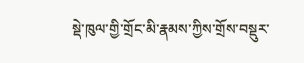སྡེ་ཁུལ་གྱི་གྲོང་མི་རྣམས་ཀྱིས་གྲོས་བསྡུར་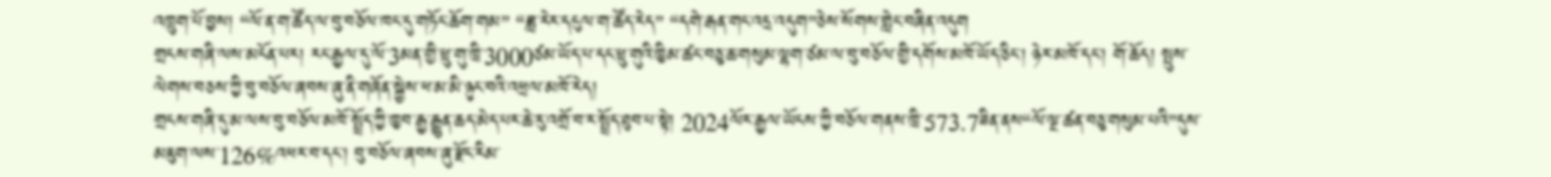འཁྲུག་པོ་བྱས། “ལོ་ན་ག་ཚོད་ལ་བུ་བཅོལ་ཁང་དུ་གཏོང་ཆོག་གམ” “ཟླ་རེར་དངུལ་ག་ཚོད་རེད” “དགེ་རྒན་གང་འདྲ་འདུག”ཅེས་སོགས་གླེང་བཞིན་འདུག
གྲངས་གཞི་ལས་མངོན་པར། རང་རྒྱལ་དུ་ལོ་3མན་གྱི་ཕྲུ་གུ་ཁྲི་3000ཙམ་ཡོད་པ་དང་ཕྲུ་གུའི་ཁྱིམ་ཚང་བཅུ་ཆ་གསུམ་ལྷག་ཙམ་ལ་བུ་བཅོལ་གྱི་དགོས་མཁོ་ཡོད་ཅིང་། ཉེར་མཁོ་དང་། གོ་ཆོད། སྤུས་ལེགས་བཅས་ཀྱི་བུ་བཅོལ་ཞབས་ཞུ་ནི་གཞོན་སྐྱེས་ཕ་མ་མི་ཉུང་བའི་འཕྲལ་མཁོ་རེད།
གྲངས་གཞི་དུ་མ་ལས་བུ་བཅོལ་མཁོ་སྤྲོད་ཀྱི་ཁྱབ་རྒྱ་རྒྱུན་ཆད་མེད་པར་ཆེ་རུ་འགྲོ་བ་ར་སྤྲོད་ཐུབ་པ་སྟེ། 2024ལོར་རྒྱལ་ཡོངས་ཀྱི་བཅོལ་གནས་ཁྲི་573.7ཟིན་ནས“ལོ་ལྔ་ཚན་བཅུ་གསུམ་པའི”དུས་མཇུག་ལས་126%འཕར་བ་དང་། བུ་བཅོལ་ཞབས་ཞུ་རྫོང་རིམ་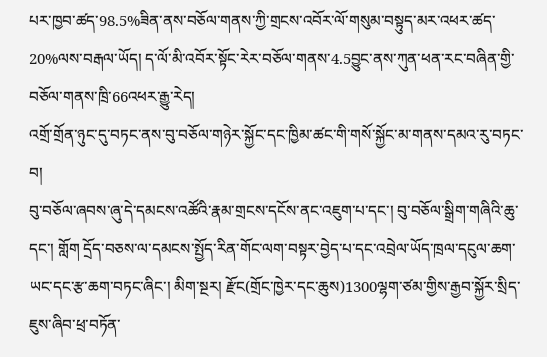པར་ཁྱབ་ཚད་98.5%ཟིན་ནས་བཅོལ་གནས་ཀྱི་གྲངས་འབོར་ལོ་གསུམ་བསྟུད་མར་འཕར་ཚད་20%ལས་བརྒལ་ཡོད། ད་ལོ་མི་འབོར་སྟོང་རེར་བཅོལ་གནས་4.5བྱུང་ནས་ཀུན་ཕན་རང་བཞིན་གྱི་བཅོལ་གནས་ཁྲི་66འཕར་རྒྱུ་རེད།
འགྲོ་གྲོན་ཉུང་དུ་བཏང་ནས་བུ་བཅོལ་གཉེར་སྐྱོང་དང་ཁྱིམ་ཚང་གི་གསོ་སྐྱོང་མ་གནས་དམའ་རུ་བཏང་བ།
བུ་བཅོལ་ཞབས་ཞུ་དེ་དམངས་འཚོའི་རྣམ་གྲངས་དངོས་ནང་འཇུག་པ་དང་། བུ་བཅོལ་སྒྲིག་གཞིའི་ཆུ་དང་། གློག དྲོད་བཅས་ལ་དམངས་སྤྱོད་རིན་གོང་ལག་བསྟར་བྱེད་པ་དང་འབྲེལ་ཡོད་ཁྲལ་དངུལ་ཆག་ཡང་དང་རྩ་ཆག་བཏང་ཞིང་། མིག་སྔར། རྫོང(གྲོང་ཁྱེར་དང་ཆུས)1300ལྷག་ཙམ་གྱིས་རྒྱབ་སྐྱོར་སྲིད་ཇུས་ཞིབ་ཕྲ་བཏོན་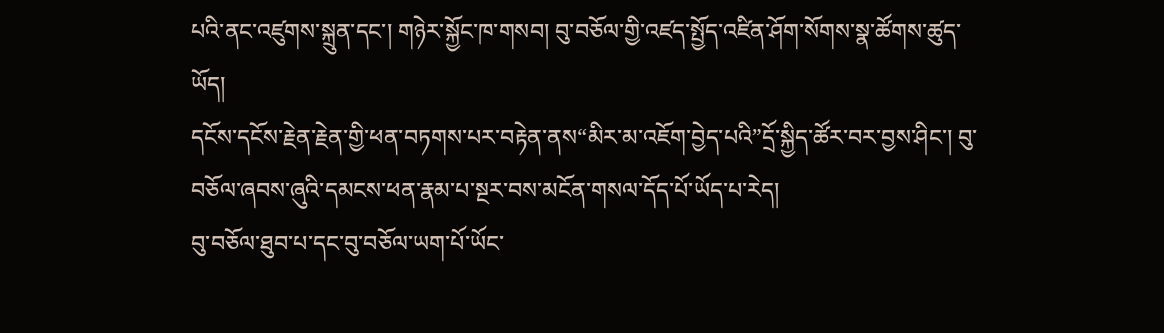པའི་ནང་འཛུགས་སྐྲུན་དང་། གཉེར་སྐྱོང་ཁ་གསབ། བུ་བཅོལ་གྱི་འཛད་སྤྱོད་འཛིན་ཤོག་སོགས་སྣ་ཚོགས་ཚུད་ཡོད།
དངོས་དངོས་རྗེན་རྗེན་གྱི་ཕན་བཏགས་པར་བརྟེན་ནས“མིར་མ་འཇོག་བྱེད་པའི”དྲོ་སྐྱིད་ཚོར་བར་བྱས་ཤིང་། བུ་བཅོལ་ཞབས་ཞུའི་དམངས་ཕན་རྣམ་པ་སྔར་བས་མངོན་གསལ་དོད་པོ་ཡོད་པ་རེད།
བུ་བཅོལ་ཐུབ་པ་དང་བུ་བཅོལ་ཡག་པོ་ཡོང་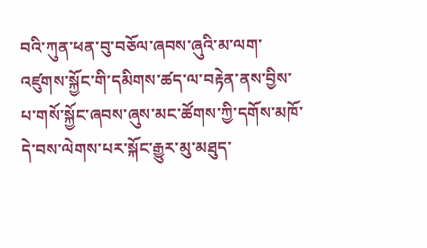བའི་ཀུན་ཕན་བུ་བཅོལ་ཞབས་ཞུའི་མ་ལག་འཛུགས་སྐྱོང་གི་དམིགས་ཚད་ལ་བརྟེན་ནས་བྱིས་པ་གསོ་སྐྱོང་ཞབས་ཞུས་མང་ཚོགས་ཀྱི་དགོས་མཁོ་དེ་བས་ལེགས་པར་སྐོང་རྒྱུར་མུ་མཐུད་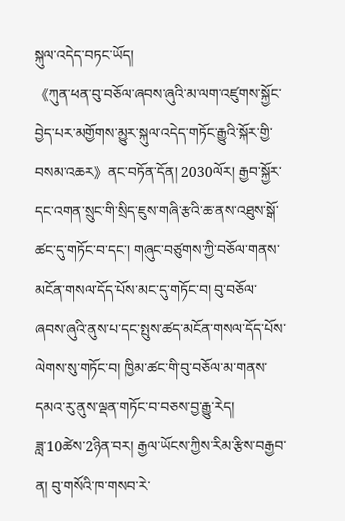སྐུལ་འདེད་བཏང་ཡོད།
《ཀུན་ཕན་བུ་བཅོལ་ཞབས་ཞུའི་མ་ལག་འཛུགས་སྐྱོང་བྱེད་པར་མགྱོགས་མྱུར་སྐུལ་འདེད་གཏོང་རྒྱུའི་སྐོར་གྱི་བསམ་འཆར》ནང་བཏོན་དོན། 2030ལོར། རྒྱབ་སྐྱོར་དང་འགན་སྲུང་གི་སྲིད་ཇུས་གཞི་རྩའི་ཆ་ནས་འཐུས་སྒོ་ཚང་དུ་གཏོང་བ་དང་། གཞུང་བཙུགས་ཀྱི་བཅོལ་གནས་མངོན་གསལ་དོད་པོས་མང་དུ་གཏོང་བ། བུ་བཅོལ་ཞབས་ཞུའི་ནུས་པ་དང་སྤུས་ཚད་མངོན་གསལ་དོད་པོས་ལེགས་སུ་གཏོང་བ། ཁྱིམ་ཚང་གི་བུ་བཅོལ་མ་གནས་དམའ་རུ་ནུས་ལྡན་གཏོང་བ་བཅས་བྱ་རྒྱུ་རེད།
ཟླ་10ཚེས་2ཉིན་བར། རྒྱལ་ཡོངས་ཀྱིས་རིམ་རྩིས་བརྒྱབ་ན། བུ་གསོའི་ཁ་གསབ་རེ་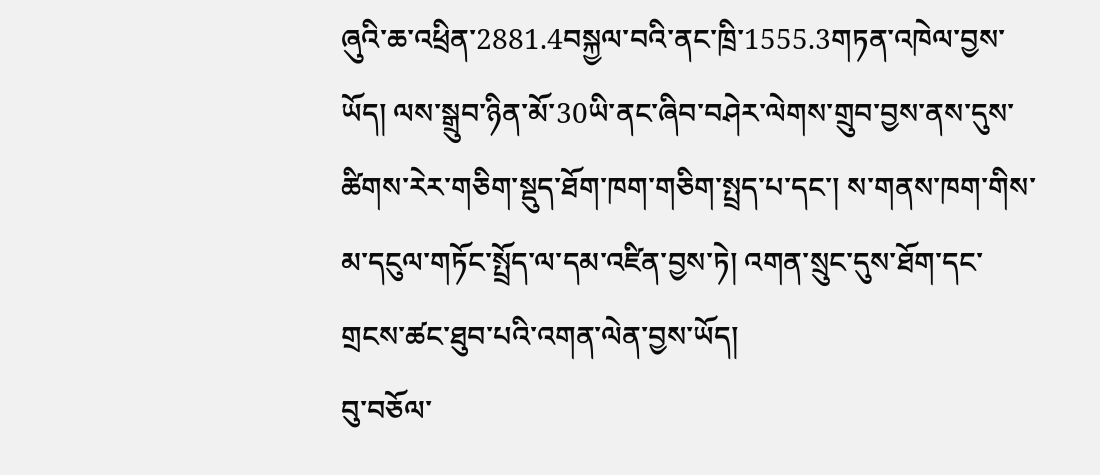ཞུའི་ཆ་འཕྲིན་2881.4བསྐྱལ་བའི་ནང་ཁྲི་1555.3གཏན་འཁེལ་བྱས་ཡོད། ལས་སྒྲུབ་ཉིན་མོ་30ཡི་ནང་ཞིབ་བཤེར་ལེགས་གྲུབ་བྱས་ནས་དུས་ཚིགས་རེར་གཅིག་སྡུད་ཐོག་ཁག་གཅིག་སྤྲད་པ་དང་། ས་གནས་ཁག་གིས་མ་དངུལ་གཏོང་སྤྲོད་ལ་དམ་འཛིན་བྱས་ཏེ། འགན་སྲུང་དུས་ཐོག་དང་གྲངས་ཚང་ཐུབ་པའི་འགན་ལེན་བྱས་ཡོད།
བུ་བཅོལ་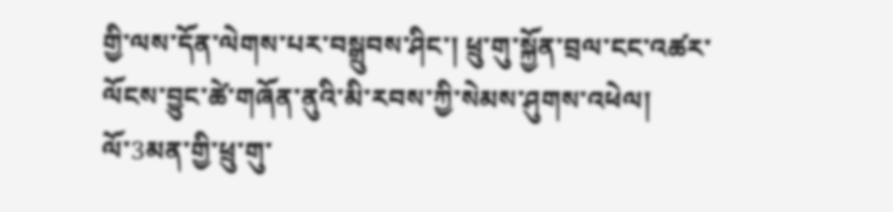གྱི་ལས་དོན་ལེགས་པར་བསྒྲུབས་ཤིང་། ཕྲུ་གུ་སྐྱོན་བྲལ་ངང་འཚར་ལོངས་བྱུང་ཚེ་གཞོན་ནུའི་མི་རབས་ཀྱི་སེམས་ཤུགས་འཕེལ།
ལོ་3མན་གྱི་ཕྲུ་གུ་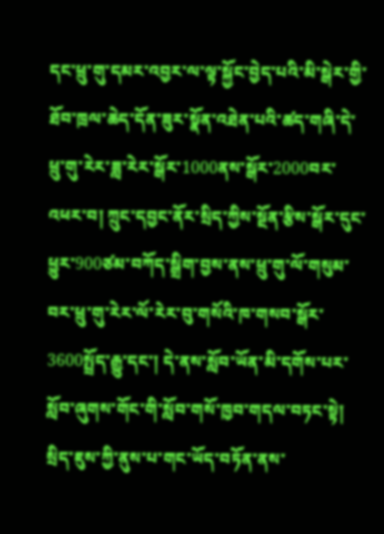དང་ཕྲུ་གུ་དམར་འབྱར་ལ་ལྟ་སྐྱོང་བྱེད་པའི་མི་སྒེར་གྱི་ཐོབ་ཁྲལ་ཆེད་དོན་ཟུར་སྣོན་འཐེན་པའི་ཚད་གཞི་དེ་ཕྲུ་གུ་རེར་ཟླ་རེར་སྒོར་1000ནས་སྒོར་2000བར་འཕར་བ། ཀྲུང་དབྱང་ནོར་སྲིད་ཀྱིས་སྔོན་རྩིས་སྒོར་དུང་ཕྱུར་900ཙམ་བཀོད་སྒྲིག་བྱས་ནས་ཕྲུ་གུ་ལོ་གསུམ་བར་ཕྲུ་གུ་རེར་ལོ་རེར་བུ་གསོའི་ཁ་གསབ་སྒོར་3600སྤྲོད་རྒྱུ་དང་། དེ་ནས་སློབ་ཡོན་མི་དགོས་པར་སློབ་ཞུགས་གོང་གི་སློབ་གསོ་ཁྱབ་གདལ་བཏང་སྟེ། སྲིད་ཇུས་ཀྱི་ནུས་པ་གང་ཡོད་བཏོན་ནས་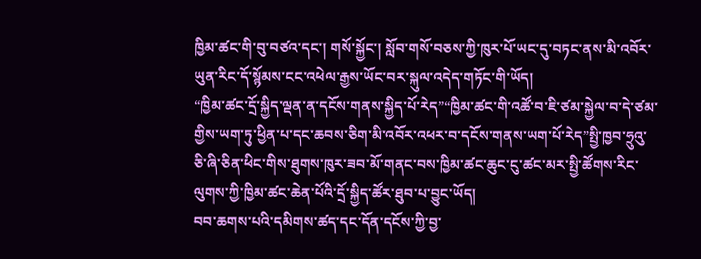ཁྱིམ་ཚང་གི་བུ་བཙའ་དང་། གསོ་སྐྱོང་། སློབ་གསོ་བཅས་ཀྱི་ཁུར་པོ་ཡང་དུ་བཏང་ནས་མི་འབོར་ཡུན་རིང་དོ་སྙོམས་ངང་འཕེལ་རྒྱས་ཡོང་བར་སྐུལ་འདེད་གཏོང་གི་ཡོད།
“ཁྱིམ་ཚང་དྲོ་སྐྱིད་ལྡན་ན་དངོས་གནས་སྐྱིད་པོ་རེད”“ཁྱིམ་ཚང་གི་འཚོ་བ་ཇི་ཙམ་སྐྱེལ་བ་དེ་ཙམ་གྱིས་ཡག་ཏུ་ཕྱིན་པ་དང་ཆབས་ཅིག་མི་འབོར་འཕར་བ་དངོས་གནས་ཡག་པོ་རེད”སྤྱི་ཁྱབ་ཧྲུའུ་ཅི་ཞི་ཅིན་ཕིང་གིས་ཐུགས་ཁུར་ཟབ་མོ་གནང་བས་ཁྱིམ་ཚང་ཆུང་ངུ་ཚང་མར་སྤྱི་ཚོགས་རིང་ལུགས་ཀྱི་ཁྱིམ་ཚང་ཆེན་པོའི་དྲོ་སྐྱིད་ཚོར་ཐུབ་པ་བྱུང་ཡོད།
བབ་ཆགས་པའི་དམིགས་ཚད་དང་དོན་དངོས་ཀྱི་བྱ་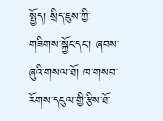སྤྱོད། སྲིད་ཇུས་ཀྱི་གཟིགས་སྐྱོང་དང་། ཞབས་ཞུའི་གསལ་ཐོ། ཁ་གསབ་རོགས་དངུལ་གྱི་རྩིས་ཐོ་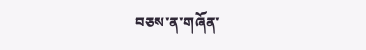བཅས་ན་གཞོན་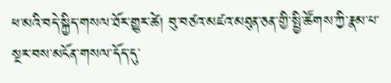ཕ་མའི་བདེ་སྐྱིད་གསལ་ཐོར་གྱུར་ཚེ། བུ་བཙའ་མཛའ་མཐུན་ཅན་གྱི་སྤྱི་ཚོགས་ཀྱི་རྣམ་པ་སྔར་བས་མངོན་གསལ་དོད་དུ་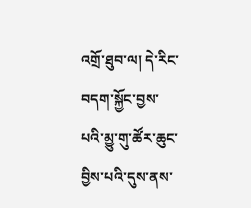འགྲོ་ཐུབ་ལ། དེ་རིང་བདག་སྐྱོང་བྱས་པའི་མྱུ་གུ་ཚོར་ཆུང་བྱིས་པའི་དུས་ནས་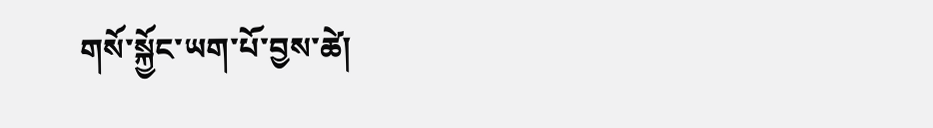གསོ་སྐྱོང་ཡག་པོ་བྱས་ཚེ།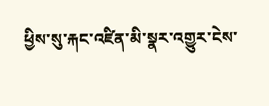ཕྱིས་སུ་རྐང་འཛིན་མི་སྣར་འགྱུར་ངེས་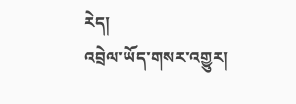རེད།
འབྲེལ་ཡོད་གསར་འགྱུར།